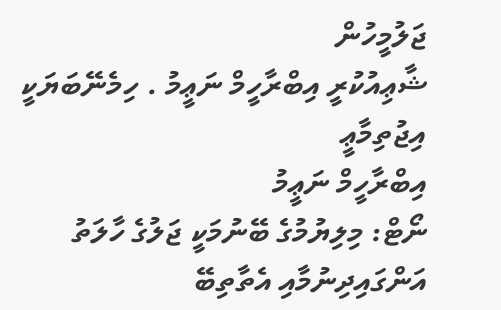ޖަލުމީހުން
ޝާޢިއުކުރީ އިބްރާހީމް ނަޢީމު . ހިމެނޭބަޔަކީ އިޖުތިމާޢީ
އިބްރާހީމް ނަޢީމު
ނޯޓް: މިލިޔުމުގެ ބޭނުމަކީ ޖަލުގެ ހާލަތު އަންގައިދިނުމާއި އެތާތިބޭ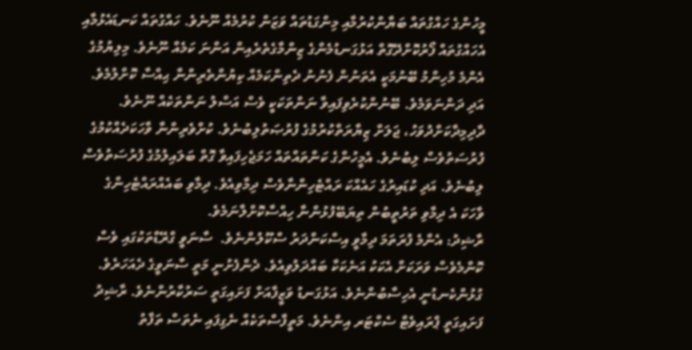މީހުންގެ ހައްގުތައް ބަޔާންކުރުމާއި މިންގަޑުތައް ވަޒަން ކުރުމެއް ނޫނެވެ. ހައްގުތައް ކަނޑައެޅުމާއި އެހައްގުތައް ފޯރުކޮށްދޭގޮތް އަޅުގަނޑުމެންގެ ޒިންމާގެތެރެއިން އަންނަ ކަމެއް ނޫނެވެ. މިލިޔުމުގެ އެންމެ މުހިންމު ބޭނުމަކީ އެތަނުން ފެނުނު ދެތިންކަމެއް ކިޔުންތެރިންނާ ޙިއްސާ ކޮށްލުމެވެ. އަދި ދަންނަވަމެވެ. ބޭނުންކުރެވިފައިވާ ނަންތަކަކީ ވެސް އަސްލު ނަންތަކެއް ނޫނެވެ.
ދާދިމިދާކަށްދުވަހު، ޖަލަށް ޒިޔާރަތްކުރުމުގެ ފުރުޞަތުލިބުނެވެ. ކުށްވެރިންނާ ވާހަކަދެއްކުމުގެ ފުރުސަތުވެސް ލިބުނެވެ. އެމީހުންގެ ކަންތައްތައް ހަމަޖެހިފައިވާ ގޮތް ބަލައިލުމުގެ ފުރުސަތުވެސް ލިބުނެވެ. އަދި ކުޑައިރުގެ ހައެއްކަ ރައްޓެހިންނާވެސް ދިމާވިއެވެ. ދިމާވި ބައެއްރައްޓެހިންގެ ވާހަކަ އެ ދިމާވި ތަރުތީބުން ތިޔަބޭފުޅުންނާ ހިއްސާކޮށްލާނަމެވެ.
ރާޝިދު: އެންމެ ފުރަތަމަ ދިމާވީ އިސްކަންދަރު ސްކޫލުންނެވެ.  ސާނަވީ ގްރޭޑްތަކުގައި ވެސް ކޮންމެވެސް ވަރަކަށް އެކަކު އަނެކަކާ ބައްދަލުވިއެވެ. ދެންފެށުނީ މަތީ ސާނަވީގެ ދެއަހަރެވެ. ގުޅުންކެނޑުނީ އެހިސާބުންނެވެ. އަޅުގަނޑު ވަޒީފާއަށް ފަށައިގަތީ ސަރުކާރުންނެވެ. ރާޝިދު ފަށައިގަތީ ޕްރައިވެޓް ސެކްޓަރ އިންނެވެ. މަތީފާސްތަކެއް ނެގިފައި ނެތަސް ތަފާތު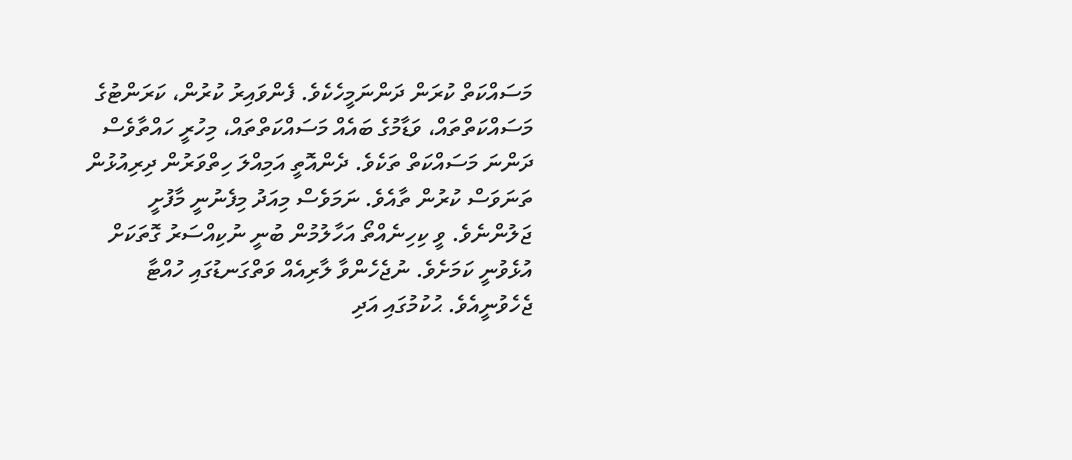މަސައްކަތް ކުރަން ދަންނަމީހެކެވެ. ފެންވައިރު ކުރުން، ކަރަންޓުގެ މަސައްކަތްތައް، ވަޑާމުގެ ބައެއް މަސައްކަތްތައް، މިހުރީ ހައްތާވެސް ދަންނަ މަސައްކަތް ތަކެވެ. ދެންއޮތީ އަމިއްލަ ހިތްވަރުން ދިރިއުޅުން ތަނަވަސް ކުރުން ތާއެވެ. ނަމަވެސް މިއަދު މިފެނުނީ މާފުށީ ޖަލުންނެވެ. ވީ ކިހިނެއްތޯ އަހާލުމުން ބުނީ ނުކިއްސަރު ގޮތަކަށް އުޅެވުނީ ކަމަށެވެ. ނުޖެހެންވާ ލާރިއެއް ވަތްގަނޑުގައި ހުއްޓާ ޖެހެވުނީއެވެ. ޙުކުމުގައި އަދި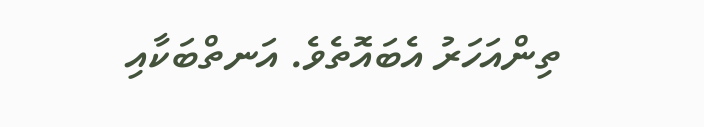ތިންއަހަރު އެބައޮތެވެ. އަނތްބަކާއި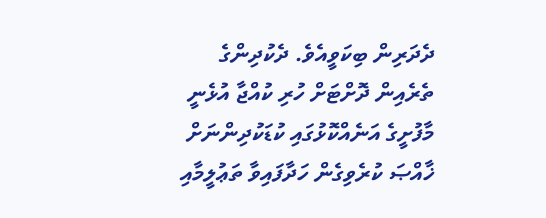ދެދަރިން ބިކަވީއެވެ. ދެކުދިންގެ ތެރެއިން ދޮށްޓަށް ހުރި ކުއްޖާ އުޅެނީ މާފުށީގެ އަނެއްކޮޅުގައި ކުޑަކުދިންނަށް ޚާއްޞަ ކުރެވިގެން ހަދާފައިވާ ތަޢުލީމާއި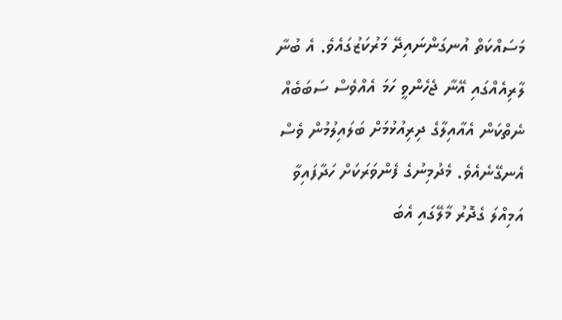މަސައްކަތް އުނގަންނައިދޭ މަރުކަޒުގައެވެ. އެ ބުނާ ލާރިއެއްގައި އޭނާ ޖެހެންވީ ހަމަ އެއްވެސް ސަބަބެއް ނެތްކަން އެއާއިލާގެ ދިރިއުޅުމަށް ބަލައިލުމުން ވެސް އެނގޭނެއެވެ. މެދުމިނުގެ ފެންވަރަކަށް ހަދާފައިވާ އަމިއްލަ ގެދޮރު މާލޭގައި އެބަ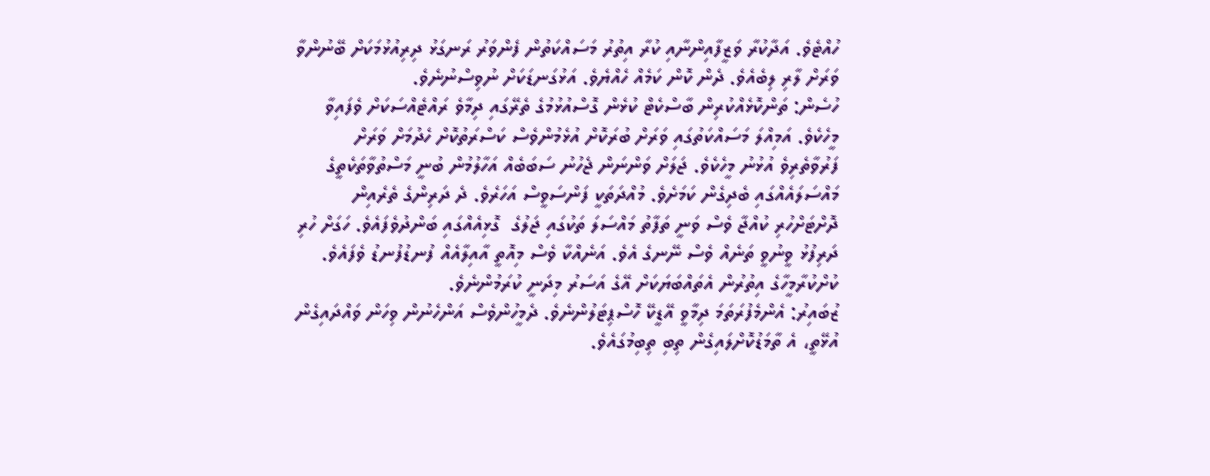ހުއްޓެވެ. އަދާކުރާ ވަޒީފާއިންނާއި ކުރާ އިތުރު މަސައްކަތުން ފެންވަރު ރަނގަޅު ދިރިއުޅުމަކަށް ބޭނުންވާ ވަރަށް ލާރި ލިބެއެވެ. ދެން ކޮން ކަމެއް ހެއްޔެވެ. އަޅުގަނޑަކަށް ނުވިސްނުނެވެ.
ހުސެން: ތަންކޮޅެއްކުރިން ބާސްކެޓް ކުޅެން ގޮސްއުޅުމުގެ ތެރޭގައި ދިމާވެ ރައްޓެއްސަކަށް ވެފައިވާ މީހެކެވެ. އަމިއްލަ މަސައްކަތުގައި ވަރަށް ބުރަކޮށް އުޅެމުންވެސް ކަސްރަތުކޮށް ހެދުމަށް ވަރަށް ފަރުވާތެރިވެ އުޅުނު މީހެކެވެ. ޖަލަށް ވަންނަން ޖެހުނު ސަބަބެއް އަހާލުމުން ބުނީ މަސްތުވާތަކެތީގެ މައްސަލައެއްގައި ބެދިގެން ކަމަށެވެ. މުއްދަތަކީ ފަންސަވީސް އަހަރެވެ. ދެ ދަރިންގެ ތެރެއިން ދޮށްޓަށްހުރި ކުއްޖާ ވެސް ވަނީ ތަފާތު މައްސަލަ ތަކުގައި ޖަލުގެ  ގޮޅިއެއްގައި ބަންދުވެފައެވެ. ހަގަށް ހުރި ދަރިފުޅު ވީނުވީ ތަނެއް ވެސް ނޭނގެ އެވެ. އަނެއްކާ ވެސް މިއޮތީ އާއިލާއެއް ފުނޑުފުނޑު ވެފައެވެ. ކުށްކުރާމީހާގެ އިތުރުން އެތައްބަޔަކަށް އޭގެ އަސަރު މިދަނީ ކުރަމުންނެވެ.
ޒުބައިރު: އެންމެފުރަތަމަ ދިމާވީ އޭޑީކޭ ހޮސްޕިޓަލުންނެވެ. ދެމީހުންވެސް އަންހެނުން ވިހަން ވައްދައިގެން އުޅޭތީ، އެ ތާމަޑުކޮށްލައިގެން ތިބި ތިބިމުގައެވެ.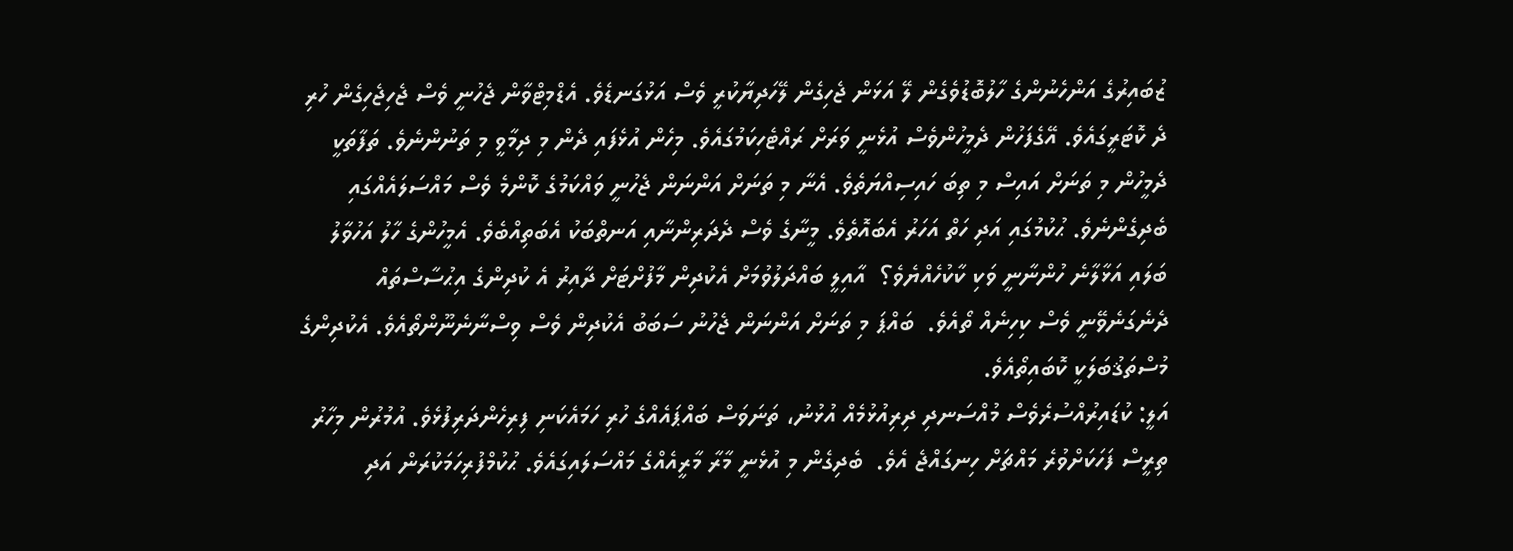ޒުބައިރުގެ އަންހެނުންގެ ހާލުބޮޑުވެގެން ލޭ އަޅަން ޖެހިގެން ލޭހަދިޔާކުރީ ވެސް އަޅުގަނޑެވެ. އެޑްމިޓްވާން ޖެހުނީ ވެސް ޖެހިޖެހިގެން ހުރި ދެ ކޮޓަރީގައެވެ. އޭގެފަހުން ދެމީހުންވެސް އުޅެނީ ވަރަށް ރައްޓެހިކަމުގައެވެ. މިހެން އުޅެފައި ދެން މި ދިމާވީ މި ތަނުންނެވެ. ތަފާތަކީ ދެމީހުން މި ތަނަށް އައިސް މި ތިބަ ހައިސިއްޔަތެވެ. އެނާ މި ތަނަށް އަންނަން ޖެހުނީ ވައްކަމުގެ ކޮންމެ ވެސް މައްސަލައެއްގައި ބެދިގެންނެވެ. ޙުކުމުގައި އަދި ހަތް އަހަރު އެބައޮތެވެ. މީނާގެ ވެސް ދެދަރިންނާއި އަނތްބަކު އެބަތިއްބެވެ. އެމީހުންގެ ހާލު އަހުވާލު ބަލައި އަޅާލާނެ ހުންނާނީ ވަކި ކާކުހެއްޔެވެ؟  އާއިލީ ބައްދަލުވުމަށް އެކުދިން މާފުށްޓަށް ދާއިރު އެ ކުދިންގެ އިޙުސާސްތައް ދެނެގަނެވޭނީ ވެސް ކިހިނެއް ތޯއެވެ.  ބައްޕަ މި ތަނަށް އަންނަން ޖެހުނު ސަބަބު އެކުދިން ވެސް ވިސްނާނެނޫންތޯއެވެ. އެކުދިންގެ މުސްތަޤުބަލަކީ ކޮބައިތޯއެވެ.
އަލީ: ކުޑައިރުއްސުރެވެސް މުއްސަނދި ދިރިއުޅުމެއް އުޅުނު، ތަނަވަސް ބައްޕައެއްގެ ހުރި ހަމައެކަނި ފިރިހެންދަރިފުޅެވެ. އުމުރުން މިހާރު ތިރީސް ފަހަކަށްވުރެ މައްޗަށް ހިނގައްޖެ އެވެ.  ބެދިގެން މި އުޅެނީ މާރާ މާރީއެއްގެ މައްސަލައިގައެވެ. ޙުކުމްފުރިހަމަކުރަން އަދި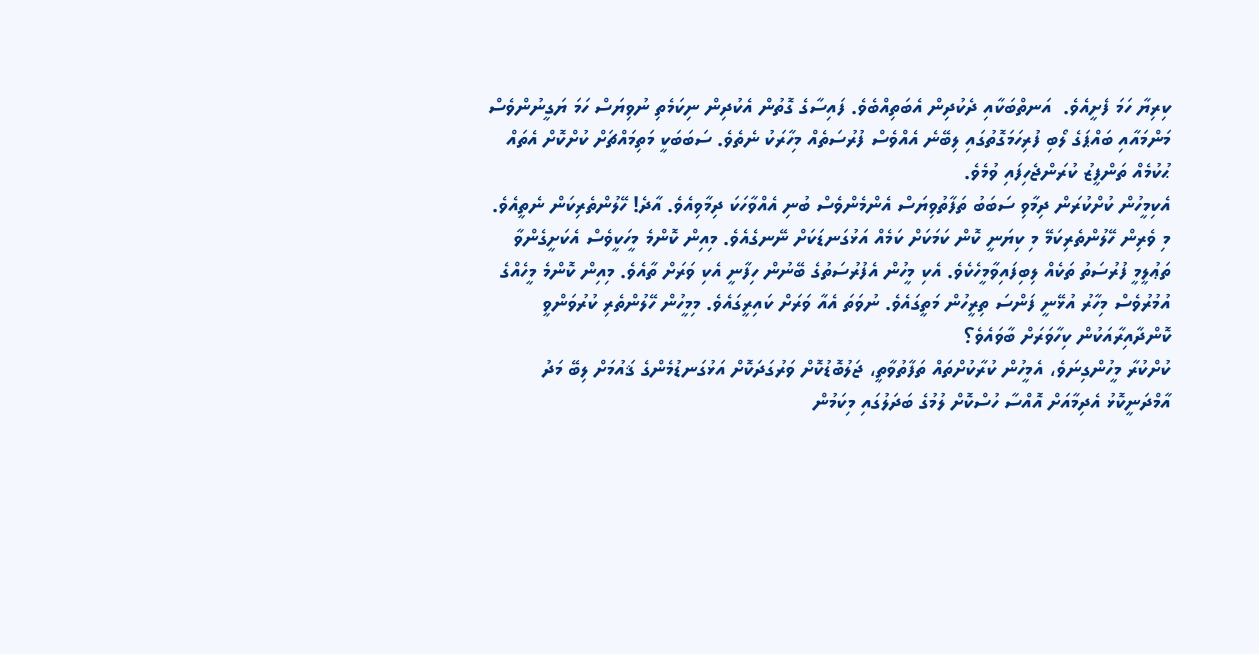ކިރިޔާ ހަމަ ފެށީއެވެ.  އަނތްބަކާއި ދެކުދިން އެބަތިއްބެވެ. ފައިސާގެ ގޮތުން އެކުދިން ނިކަމެތި ނުވިޔަސް ހަމަ ޔަގީނުންވެސް މަންމައާއި ބައްޕަގެ ލޯބި ފުރިހަމަގޮތުގައި ލިބޭނެ އެއްވެސް ފުރުސަތެއް މިހާރަކު ނެތެވެ. ސަބަބަކީ މަތިމައްޗަށް ކުށްކޮށް އެތައް ޙުކުމެއް ތަންފީޒު ކުރަންޖެހިފައި ވުމެވެ.
އެކިމީހުން ކުށްކުރަން ދިމާވި ސަބަބު ތަފާތުވިޔަސް އެންމެންވެސް ބުނި އެއްވާހަކަ ދިމާވިއެވެ. އާދެ! ހޭލުންތެރިކަން ނެތީއެވެ. މި ވެރިން ހޭލުންތެރިކަމޭ މި ކިޔަނީ ކޮން ކަމަކަށް ކަމެއް އަޅުގަނޑަކަށް ނޭނގެއެވެ. މިއިން ކޮންމެ މީހަކީވެސް އެކަށީގެންވާ ތަޢުލީމީ ފުރުސަތު ތަކެއް ލިބިފައިވާމީހެކެވެ. އެކި މީހުން އެފުރުސަތުގެ ބޭނުން ހިފާނީ އެކި ވަރަށް ތާއެވެ. މިއިން ކޮންމެ މީހެއްގެ އުމުރުވެސް މިހާރު އުޅޭނީ ފަންސަ ތިރީހުން މަތީގައެވެ. ނުވަތަ އެއާ ވަރަށް ކައިރީގައެވެ. މިމީހުން ހޭލުންތެރި ކުރުވަންވީ ކޮންދާއިރާއަކުން ކިހާވަރަށް ބާވައެވެ؟
ކުށްކުރާ މީހުންގިނަވެ، އެމީހުން ކުރާކުށްތައް ތަފާތުވާތީ، ޖަލުބޮޑުކޮށް ވަރުގަދަކޮށް އަޅުގަނޑުމެންގެ ޤައުމަށް ލިބޭ މަދު އާމްދަނީކޮޅު އެދިމާއަށް އޮއްސާ ހުސްކޮށް ލުމުގެ ބަދަލުގައި މިކަމުން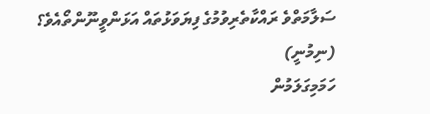ސަލާމަތްވެ ރައްކާތެރިވުމުގެ ފިޔަވަޅުތައް އަޅަންވީނޫންތޯއެވެ؟
(ނިމުނީ)
ހަމަމިގަލަމުން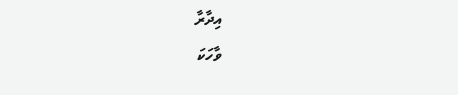އިދާރާ
ވާހަކަ